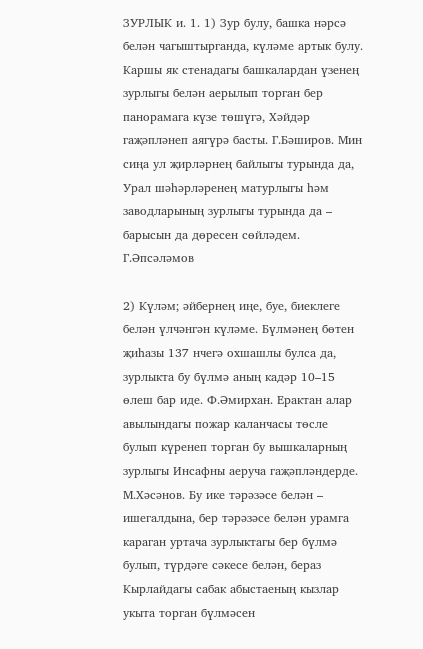ЗУРЛЫК и. 1. 1) Зур булу, башка нәрсә белән чагыштырганда, күләме артык булу. Каршы як стенадагы башкалардан үзенең зурлыгы белән аерылып торган бер панорамага күзе төшүгә, Хәйдәр гаҗәпләнеп аягүрә басты. Г.Бәширов. Мин сиңа ул җирләрнең байлыгы турында да, Урал шәһәрләренең матурлыгы һәм заводларының зурлыгы турында да – барысын да дөресен сөйләдем. Г.Әпсәләмов

2) Күләм; әйбернең иңе, буе, биеклеге белән үлчәнгән күләме. Бүлмәнең бөтен җиһазы 137 нчегә охшашлы булса да, зурлыкта бу бүлмә аның кадәр 10–15 өлеш бар иде. Ф.Әмирхан. Ерактан алар авылындагы пожар каланчасы төсле булып күренеп торган бу вышкаларның зурлыгы Инсафны аеруча гаҗәпләндерде. М.Хәсәнов. Бу ике тәрәзәсе белән – ишегалдына, бер тәрәзәсе белән урамга караган уртача зурлыктагы бер бүлмә булып, түрдәге сәкесе белән, бераз Кырлайдагы сабак абыстаеның кызлар укыта торган бүлмәсен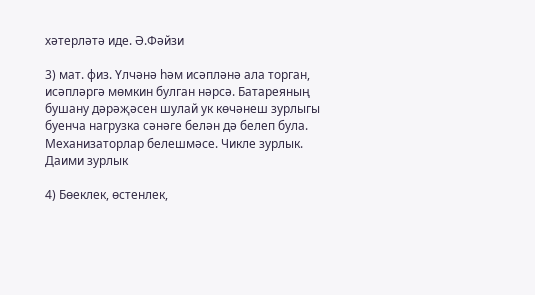хәтерләтә иде. Ә.Фәйзи

3) мат. физ. Үлчәнә һәм исәпләнә ала торган, исәпләргә мөмкин булган нәрсә. Батареяның бушану дәрәҗәсен шулай ук көчәнеш зурлыгы буенча нагрузка сәнәге белән дә белеп була. Механизаторлар белешмәсе. Чикле зурлык. Даими зурлык

4) Бөеклек, өстенлек,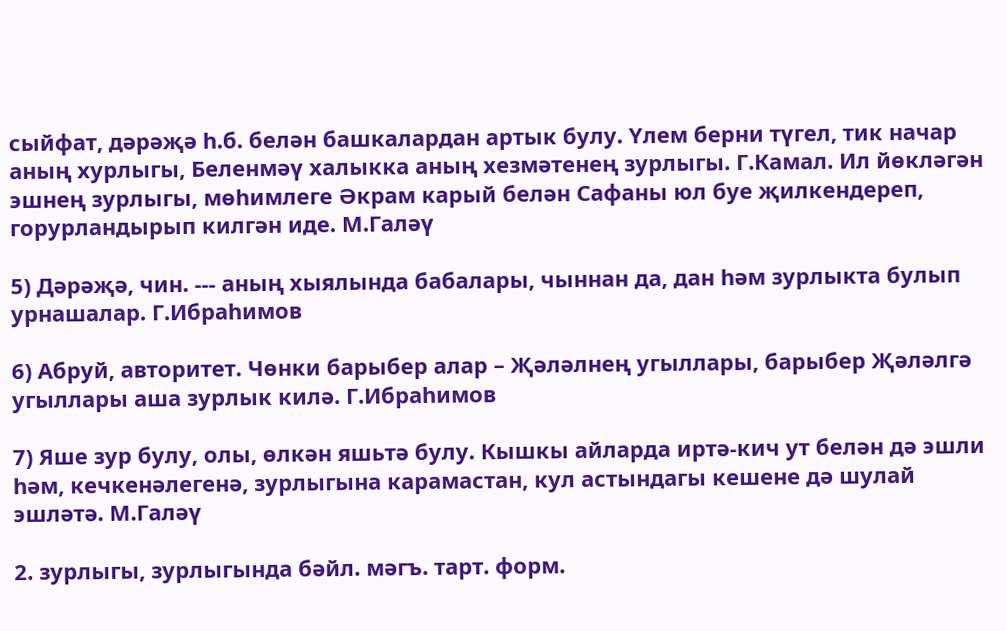сыйфат, дәрәҗә һ.б. белән башкалардан артык булу. Үлем берни түгел, тик начар аның хурлыгы, Беленмәү халыкка аның хезмәтенең зурлыгы. Г.Камал. Ил йөкләгән эшнең зурлыгы, мөһимлеге Әкрам карый белән Сафаны юл буе җилкендереп, горурландырып килгән иде. М.Галәү

5) Дәрәҗә, чин. --- аның хыялында бабалары, чыннан да, дан һәм зурлыкта булып урнашалар. Г.Ибраһимов

6) Абруй, авторитет. Чөнки барыбер алар – Җәләлнең угыллары, барыбер Җәләлгә угыллары аша зурлык килә. Г.Ибраһимов

7) Яше зур булу, олы, өлкән яшьтә булу. Кышкы айларда иртә-кич ут белән дә эшли һәм, кечкенәлегенә, зурлыгына карамастан, кул астындагы кешене дә шулай эшләтә. М.Галәү

2. зурлыгы, зурлыгында бәйл. мәгъ. тарт. форм.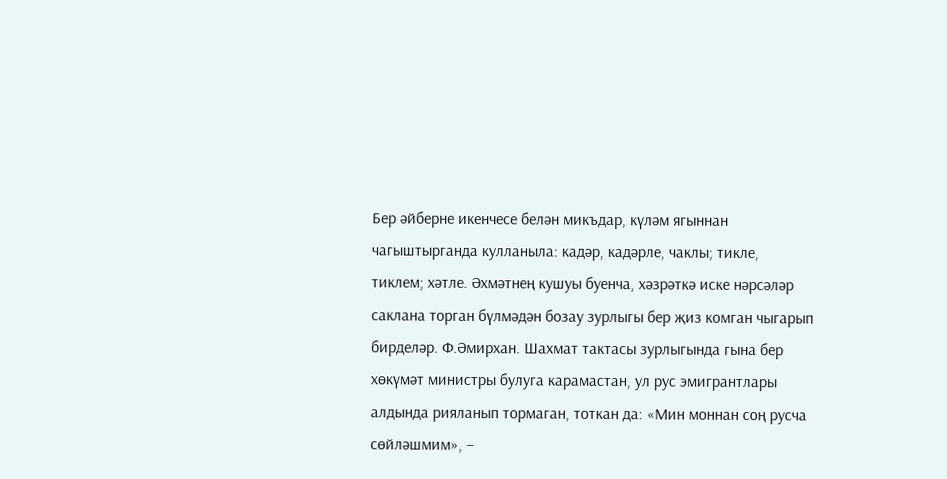Бер әйберне икенчесе белән микъдар, күләм ягыннан чагыштырганда кулланыла: кадәр, кадәрле, чаклы; тикле, тиклем; хәтле. Әхмәтнең кушуы буенча, хәзрәткә иске нәрсәләр саклана торган бүлмәдән бозау зурлыгы бер җиз комган чыгарып бирделәр. Ф.Әмирхан. Шахмат тактасы зурлыгында гына бер хөкүмәт министры булуга карамастан, ул рус эмигрантлары алдында рияланып тормаган, тоткан да: «Мин моннан соң русча сөйләшмим», –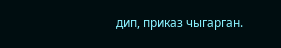дип, приказ чыгарган.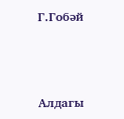Г.Гобәй



Алдагы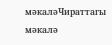мәкаләЧираттагы мәкалә